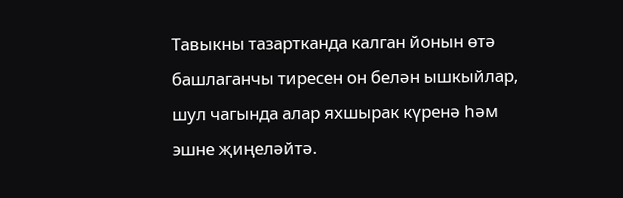Тавыкны тазартканда калган йонын өтә башлаганчы тиресен он белән ышкыйлар, шул чагында алар яхшырак күренә һәм эшне җиңеләйтә.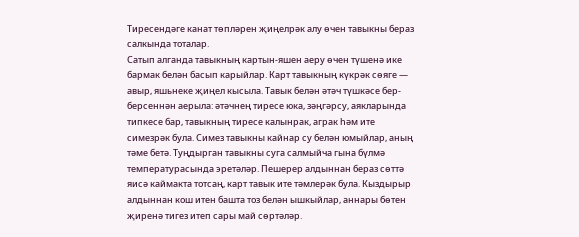Тиресендәге канат төпләрен җиңелрәк алу өчен тавыкны бераз салкында тоталар.
Сатып алганда тавыкның картын-яшен аеру өчен түшенә ике бармак белән басып карыйлар. Карт тавыкның күкрәк сөяге — авыр, яшьнеке җиңел кысыла. Тавык белән әтәч түшкәсе бер-берсеннән аерыла: әтәчнең тиресе юка, зәңгәрсу, аякларында типкесе бар, тавыкның тиресе калынрак, аграк һәм ите симезрәк була. Симез тавыкны кайнар су белән юмыйлар, аның тәме бетә. Туңдырган тавыкны суга салмыйча гына бүлмә температурасында эретәләр. Пешерер алдыннан бераз сөттә яисә каймакта тотсаң, карт тавык ите тәмлерәк була. Кыздырыр алдыннан кош итен башта тоз белән ышкыйлар, аннары бөтен җиренә тигез итеп сары май сөртәләр.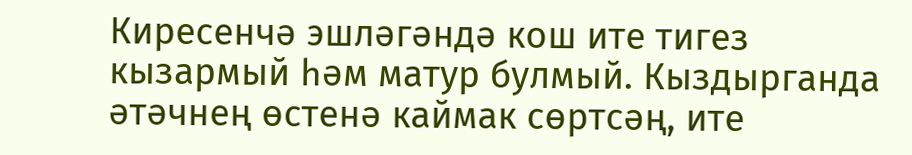Киресенчә эшләгәндә кош ите тигез кызармый һәм матур булмый. Кыздырганда әтәчнең өстенә каймак сөртсәң, ите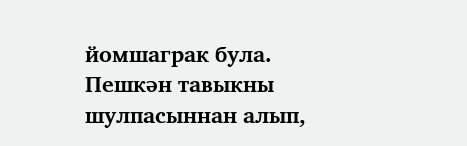йомшаграк була. Пешкән тавыкны шулпасыннан алып,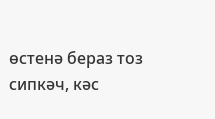өстенә бераз тоз сипкәч, кәс